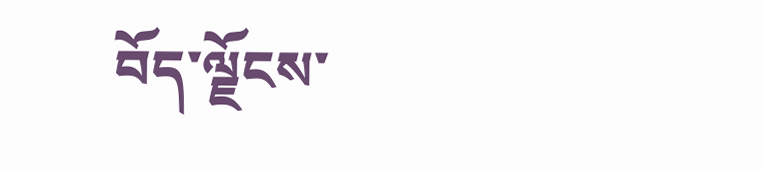བོད་ལྗོངས་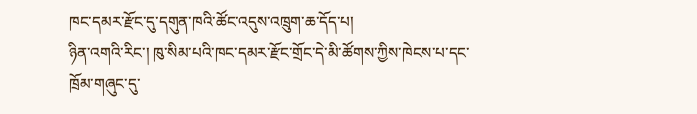ཁང་དམར་རྫོང་དུ་དགུན་ཁའི་ཚོང་འདུས་འཁྲུག་ཆ་དོད་པ།
ཉིན་འགའི་རིང་། ཁུ་སིམ་པའི་ཁང་དམར་རྫོང་གྲོང་དེ་མི་ཚོགས་ཀྱིས་ཁེངས་པ་དང་ཁྲོམ་གཞུང་དུ་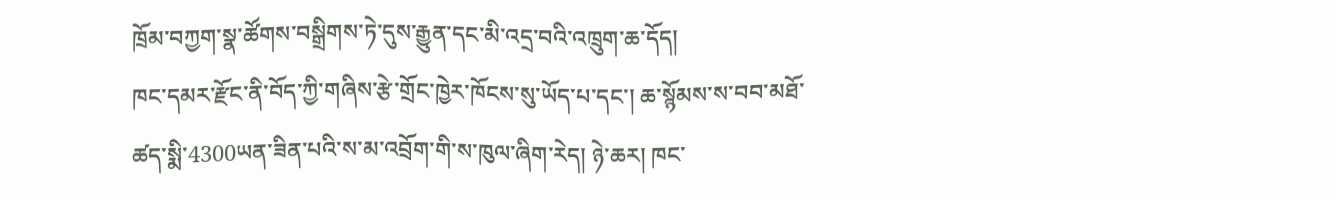ཁྲོམ་བཀྱག་སྣ་ཚོགས་བསྒྲིགས་ཏེ་དུས་རྒྱུན་དང་མི་འདྲ་བའི་འཁྲུག་ཆ་དོད།
ཁང་དམར་རྫོང་ནི་བོད་ཀྱི་གཞིས་རྩེ་གྲོང་ཁྱེར་ཁོངས་སུ་ཡོད་པ་དང་། ཆ་སྙོམས་ས་བབ་མཐོ་ཚད་སྨི་4300ཡན་ཟིན་པའི་ས་མ་འབྲོག་གི་ས་ཁུལ་ཞིག་རེད། ཉེ་ཆར། ཁང་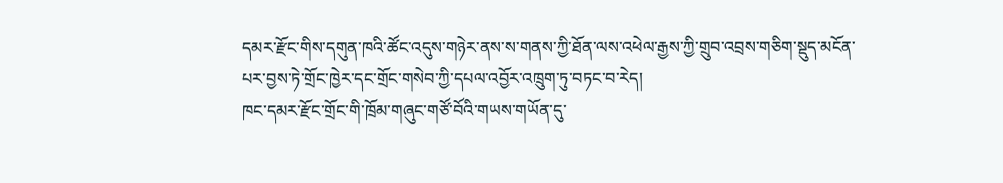དམར་རྫོང་གིས་དགུན་ཁའི་ཚོང་འདུས་གཉེར་ནས་ས་གནས་ཀྱི་ཐོན་ལས་འཕེལ་རྒྱས་ཀྱི་གྲུབ་འབྲས་གཅིག་སྡུད་མངོན་པར་བྱས་ཏེ་གྲོང་ཁྱེར་དང་གྲོང་གསེབ་ཀྱི་དཔལ་འབྱོར་འཁྲུག་ཏུ་བཏང་བ་རེད།
ཁང་དམར་རྫོང་གྲོང་གི་ཁྲོམ་གཞུང་གཙོ་བོའི་གཡས་གཡོན་དུ་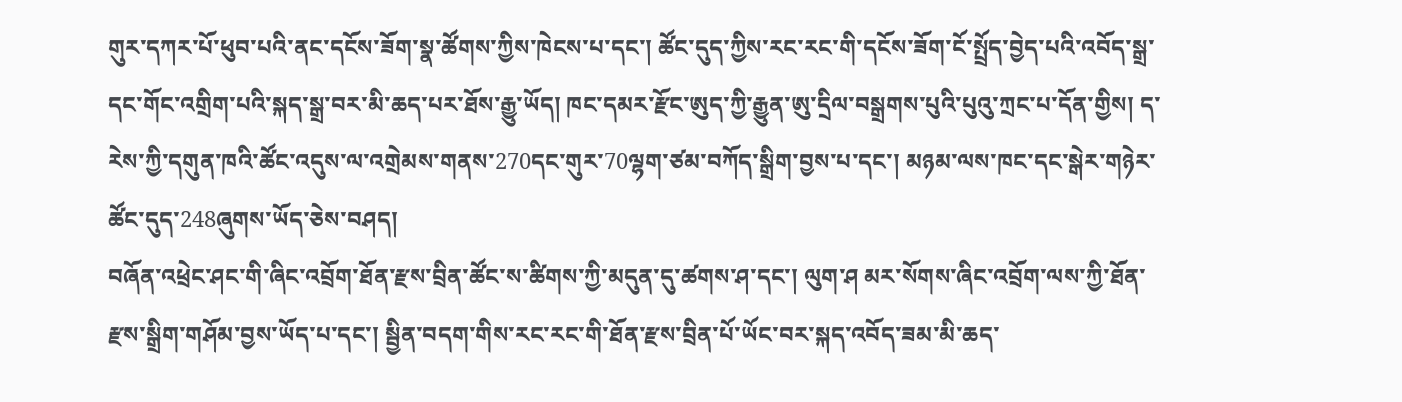གུར་དཀར་པོ་ཕུབ་པའི་ནང་དངོས་ཟོག་སྣ་ཚོགས་ཀྱིས་ཁེངས་པ་དང་། ཚོང་དུད་ཀྱིས་རང་རང་གི་དངོས་ཟོག་ངོ་སྤྲོད་བྱེད་པའི་འབོད་སྒྲ་དང་གོང་འགྲིག་པའི་སྐད་སྒྲ་བར་མི་ཆད་པར་ཐོས་རྒྱུ་ཡོད། ཁང་དམར་རྫོང་ཨུད་ཀྱི་རྒྱུན་ཨུ་དྲིལ་བསྒྲགས་པུའི་པུའུ་ཀྲང་པ་དོན་གྱིས། ད་རེས་ཀྱི་དགུན་ཁའི་ཚོང་འདུས་ལ་འགྲེམས་གནས་270དང་གུར་70ལྷག་ཙམ་བཀོད་སྒྲིག་བྱས་པ་དང་། མཉམ་ལས་ཁང་དང་སྒེར་གཉེར་ཚོང་དུད་248ཞུགས་ཡོད་ཅེས་བཤད།
བཞོན་འཕྲེང་ཤང་གི་ཞིང་འབྲོག་ཐོན་རྫས་བྲིན་ཚོང་ས་ཚིགས་ཀྱི་མདུན་དུ་ཚགས་ཤ་དང་། ལུག་ཤ མར་སོགས་ཞིང་འབྲོག་ལས་ཀྱི་ཐོན་རྫས་སྒྲིག་གཤོམ་བྱས་ཡོད་པ་དང་། སྦྱིན་བདག་གིས་རང་རང་གི་ཐོན་རྫས་བྲིན་པོ་ཡོང་བར་སྐད་འབོད་ཟམ་མི་ཆད་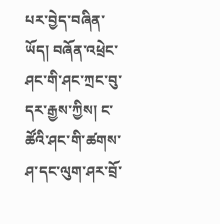པར་བྱེད་བཞིན་ཡོད། བཞོན་འཕྲེང་ཤང་གི་ཤང་ཀྲང་བུ་དར་རྒྱས་ཀྱིས། ང་ཚོའི་ཤང་གི་ཚགས་ཤ་དང་ལུག་ཤར་བྲོ་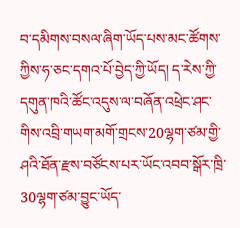བ་དམིགས་བསལ་ཞིག་ཡོད་པས་མང་ཚོགས་ཀྱིས་ཧ་ཅང་དགའ་པོ་བྱེད་ཀྱི་ཡོད། ད་རེས་ཀྱི་དགུན་ཁའི་ཚོང་འདུས་ལ་བཞོན་འཕྲེང་ཤང་གིས་འབྲི་གཡག་མགོ་གྲངས་20ལྷག་ཙམ་གྱི་ཤའི་ཐོན་རྫས་བཙོངས་པར་ཡོང་འབབ་སྒོར་ཁྲི་30ལྷག་ཙམ་བྱུང་ཡོད་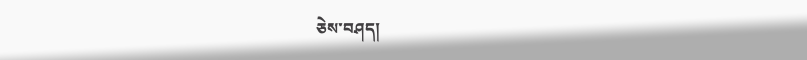ཅེས་བཤད།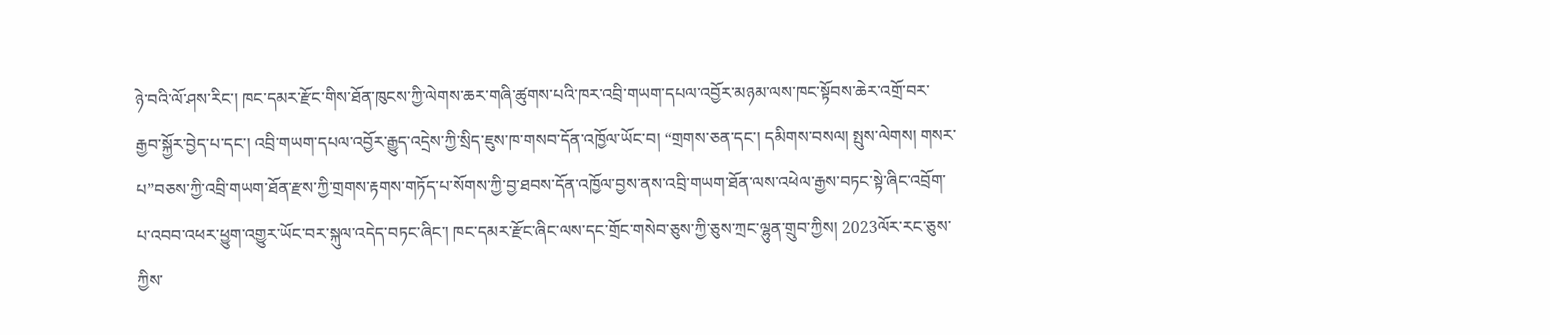ཉེ་བའི་ལོ་ཤས་རིང་། ཁང་དམར་རྫོང་གིས་ཐོན་ཁུངས་ཀྱི་ལེགས་ཆར་གཞི་ཚུགས་པའི་ཁར་འབྲི་གཡག་དཔལ་འབྱོར་མཉམ་ལས་ཁང་སྟོབས་ཆེར་འགྲོ་བར་རྒྱབ་སྐྱོར་བྱེད་པ་དང་། འབྲི་གཡག་དཔལ་འབྱོར་རྒྱུད་འདྲེས་ཀྱི་སྲིད་ཇུས་ཁ་གསབ་དོན་འཁྱོལ་ཡོང་བ། “གྲགས་ཅན་དང་། དམིགས་བསལ། སྤུས་ལེགས། གསར་པ”བཅས་ཀྱི་འབྲི་གཡག་ཐོན་རྫས་ཀྱི་གྲགས་རྟགས་གཏོད་པ་སོགས་ཀྱི་བྱ་ཐབས་དོན་འཁྱོལ་བྱས་ནས་འབྲི་གཡག་ཐོན་ལས་འཕེལ་རྒྱས་བཏང་སྟེ་ཞིང་འབྲོག་པ་འབབ་འཕར་ཕྱུག་འགྱུར་ཡོང་བར་སྐུལ་འདེད་བཏང་ཞིང་། ཁང་དམར་རྫོང་ཞིང་ལས་དང་གྲོང་གསེབ་ཅུས་ཀྱི་ཅུས་ཀྲང་ལྷུན་གྲུབ་ཀྱིས། 2023ལོར་རང་ཅུས་ཀྱིས་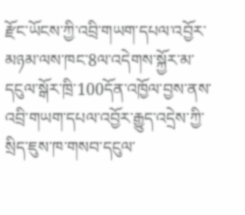རྫོང་ཡོངས་ཀྱི་འབྲི་གཡག་དཔལ་འབྱོར་མཉམ་ལས་ཁང་8ལ་འདེགས་སྐྱོར་མ་དངུལ་སྒོར་ཁྲི་100དོན་འཁྱོལ་བྱས་ནས་འབྲི་གཡག་དཔལ་འབྱོར་རྒྱུད་འདྲེས་ཀྱི་སྲིད་ཇུས་ཁ་གསབ་དངུལ་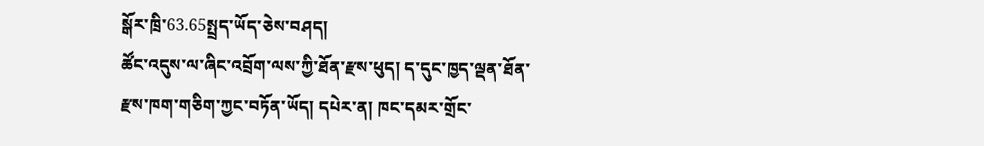སྒོར་ཁྲི་63.65སྤྲད་ཡོད་ཅེས་བཤད།
ཚོང་འདུས་ལ་ཞིང་འབྲོག་ལས་ཀྱི་ཐོན་རྫས་ཕུད། ད་དུང་ཁྱད་ལྡན་ཐོན་རྫས་ཁག་གཅིག་ཀྱང་བཏོན་ཡོད། དཔེར་ན། ཁང་དམར་གྲོང་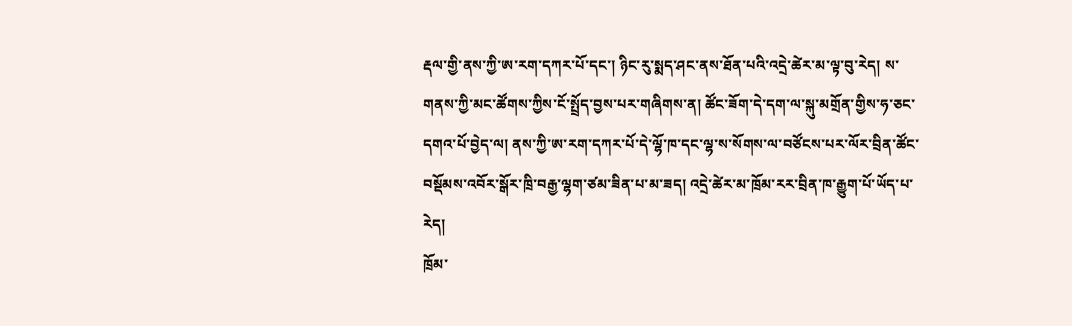རྡལ་གྱི་ནས་ཀྱི་ཨ་རག་དཀར་པོ་དང་། ཉིང་རུ་སྨད་ཤང་ནས་ཐོན་པའི་འདྲེ་ཚེར་མ་ལྟ་བུ་རེད། ས་གནས་ཀྱི་མང་ཚོགས་ཀྱིས་ངོ་སྤྲོད་བྱས་པར་གཞིགས་ན། ཚོང་ཟོག་དེ་དག་ལ་སྐུ་མགྲོན་གྱིས་ཧ་ཅང་དགའ་པོ་བྱེད་ལ། ནས་ཀྱི་ཨ་རག་དཀར་པོ་དེ་ལྷོ་ཁ་དང་ལྷ་ས་སོགས་ལ་བཙོངས་པར་ལོར་བྲིན་ཚོང་བསྡོམས་འབོར་སྒོར་ཁྲི་བརྒྱ་ལྷག་ཙམ་ཟིན་པ་མ་ཟད། འདྲེ་ཚེར་མ་ཁྲོམ་རར་བྲིན་ཁ་རྒྱུག་པོ་ཡོད་པ་རེད།
ཁྲོམ་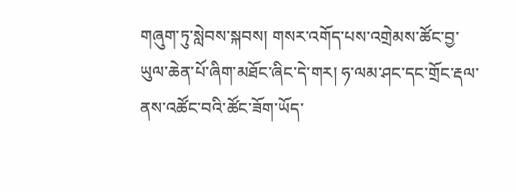གཞུག་ཏུ་སླེབས་སྐབས། གསར་འགོད་པས་འགྲེམས་ཚོང་བྱ་ཡུལ་ཆེན་པོ་ཞིག་མཐོང་ཞིང་དེ་གར། ཧ་ལམ་ཤང་དང་གྲོང་རྡལ་ནས་འཚོང་བའི་ཚོང་ཟོག་ཡོད་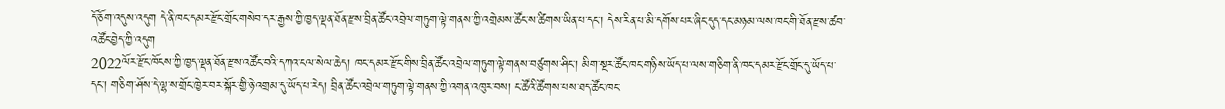དོ་ཅོག་འདུས་འདུག དེ་ནི་ཁང་དམར་རྫོང་གྲོང་གསེབ་དར་རྒྱས་ཀྱི་ཁྱད་ལྡན་ཐོན་རྫས་བྲིན་ཚོང་འབྲེལ་གཏུག་ལྟེ་གནས་ཀྱི་འགྲེམས་ཚོང་ས་ཚིགས་ཡིན་པ་དང་། དེས་རིན་པ་མི་དགོས་པར་ཞིང་དུད་དང་མཉམ་ལས་ཁང་གི་ཐོན་རྫས་ཚབ་འཚོང་བྱེད་ཀྱི་འདུག
2022ལོར་རྫོང་ཁོངས་ཀྱི་ཁྱད་ལྡན་ཐོན་རྫས་འཚོང་བའི་དཀའ་ངལ་སེལ་ཆེད། ཁང་དམར་རྫོང་གིས་བྲིན་ཚོང་འབྲེལ་གཏུག་ལྟེ་གནས་བཙུགས་ཤིང་། མིག་སྔར་ཚོང་ཁང་གཉིས་ཡོད་པ་ལས་གཅིག་ནི་ཁང་དམར་རྫོང་གྲོང་དུ་ཡོད་པ་དང་། གཅིག་ཤོས་དེ་ལྷ་ས་གྲོང་ཁྱེར་བར་སྐོར་གྱི་ཉེ་འགྲམ་དུ་ཡོད་པ་རེད། བྲིན་ཚོང་འབྲེལ་གཏུག་ལྟེ་གནས་ཀྱི་འགན་འཁུར་བས། ང་ཚོའི་ཚོགས་པས་ཐད་ཚོང་ཁང་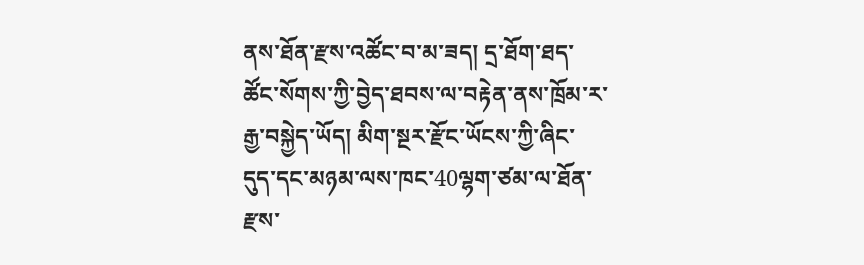ནས་ཐོན་རྫས་འཚོང་བ་མ་ཟད། དྲ་ཐོག་ཐད་ཚོང་སོགས་ཀྱི་བྱེད་ཐབས་ལ་བརྟེན་ནས་ཁྲོམ་ར་རྒྱ་བསྐྱེད་ཡོད། མིག་སྔར་རྫོང་ཡོངས་ཀྱི་ཞིང་དུད་དང་མཉམ་ལས་ཁང་40ལྷག་ཙམ་ལ་ཐོན་རྫས་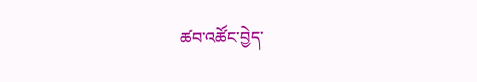ཚབ་འཚོང་བྱེད་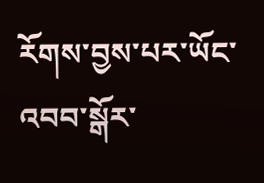རོགས་བྱས་པར་ཡོང་འབབ་སྒོར་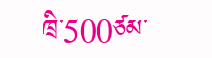ཁྲི་500ཙམ་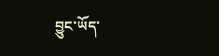བྱུང་ཡོད་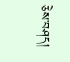ཅེས་བཤད།